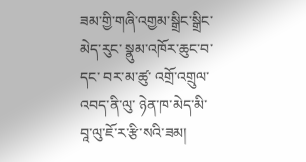ཟམ་གྱི་གཞི་འགྱམ་སྒྲིང་སྒྲིང་མེད་རུང་ སྣུམ་འཁོར་ཆུང་བ་དང་ བར་མ་ཚུ་ འགྲོ་འགྲུལ་འབད་ནི་ལུ་ ཉེན་ཁ་མེད་མི་ བཱ་ལུ་ཇོ་ར་རྩི་སའི་ཟམ།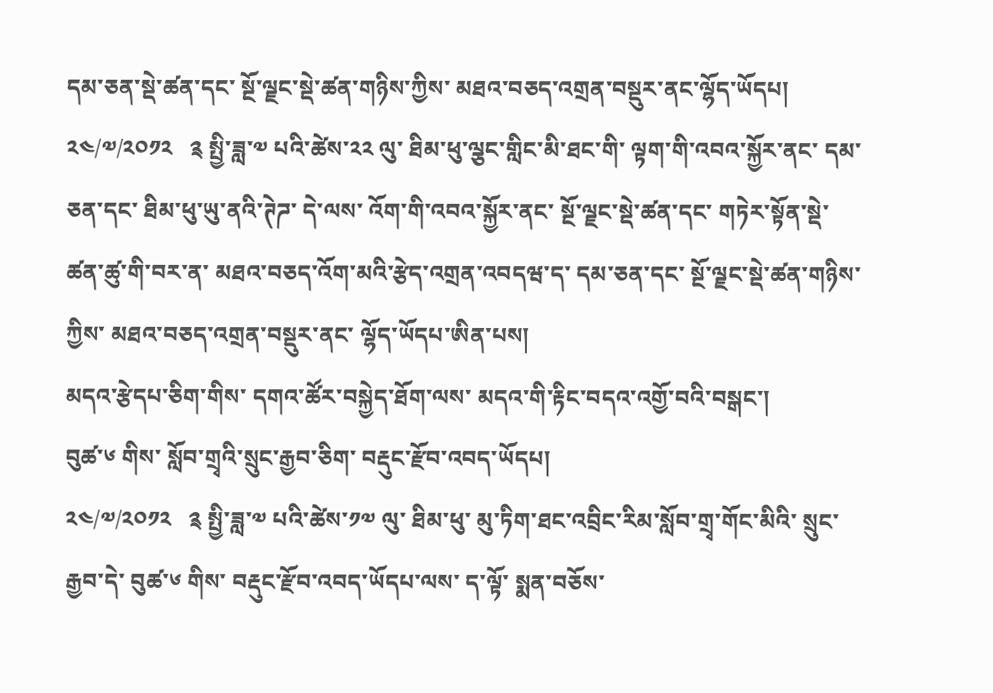དམ་ཅན་སྡེ་ཚན་དང་ སྔོ་ལྗང་སྡེ་ཚན་གཉིས་ཀྱིས་ མཐའ་བཅད་འགྲན་བསྡུར་ནང་ལྷོད་ཡོདཔ།
༢༤/༧/༢༠༡༢   ༉ སྤྱི་ཟླ་༧ པའི་ཚེས་༢༢ ལུ་ ཐིམ་ཕུ་ལྕང་གླིང་མི་ཐང་གི་ ལྟག་གི་འབའ་སྐྱོར་ནང་ དམ་ཅན་དང་ ཐིམ་ཕུ་ཡུ་ནའི་ཊེཌ་ དེ་ལས་ འོག་གི་འབའ་སྐྱོར་ནང་ སྔོ་ལྗང་སྡེ་ཚན་དང་ གཏེར་སྟོན་སྡེ་ཚན་ཚུ་གི་བར་ན་ མཐའ་བཅད་འོག་མའི་རྩེད་འགྲན་འབདཝ་ད་ དམ་ཅན་དང་ སྔོ་ལྗང་སྡེ་ཚན་གཉིས་ཀྱིས་ མཐའ་བཅད་འགྲན་བསྡུར་ནང་ ལྷོད་ཡོདཔ་ཨིན་པས།
མདའ་རྩེདཔ་ཅིག་གིས་ དགའ་ཚོར་བསྐྱེད་ཐོག་ལས་ མདའ་གི་རྟིང་བདའ་འགྱོ་བའི་བསྒང་།
བུཚ་༦ གིས་ སློབ་གྲྭའི་སྲུང་རྒྱབ་ཅིག་ བརྡུང་རྫོབ་འབད་ཡོདཔ།
༢༤/༧/༢༠༡༢   ༉ སྤྱི་ཟླ་༧ པའི་ཚེས་༡༧ ལུ་ ཐིམ་ཕུ་ མུ་ཏིག་ཐང་འབྲིང་རིམ་སློབ་གྲྭ་གོང་མིའི་ སྲུང་རྒྱབ་དེ་ བུཚ་༦ གིས་ བརྡུང་རྫོབ་འབད་ཡོདཔ་ལས་ ད་ལྟོ་ སྨན་བཅོས་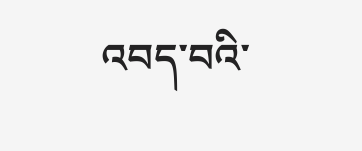འབད་བའི་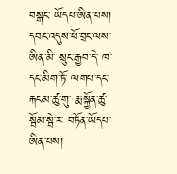བསྒང་ ཡོདཔ་ཨིན་པས།
དབང་འདུས་ཕོ་བྲང་ལས་ཨིན་མི་ སྲུང་རྒྱབ་དེ་ ཁ་དང་མིག་ཏོ་ ལགཔ་དང་རྐངམ་ཚུ་གུ་ རྨ་སྐྱོན་ཚུ་ སྦོམ་སྦེ་ར་ བཏོན་ཡོདཔ་ཨིན་པས།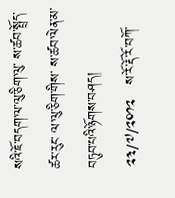སའི་ཇོ་བདག་ལ་ལུ་ཅིག་ལུ་ ས་ཚབ་སྤྲོད་ཚར་རུང་ ལ་ལུ་ཅིག་གིས་ ས་ཚབ་ལེན་མ་བཏུབ་པའི་ཉོགས་བཤད།
༢༣/༧/༢༠༡༢   ས་རོ་རྡོ་རོ་བཀོ་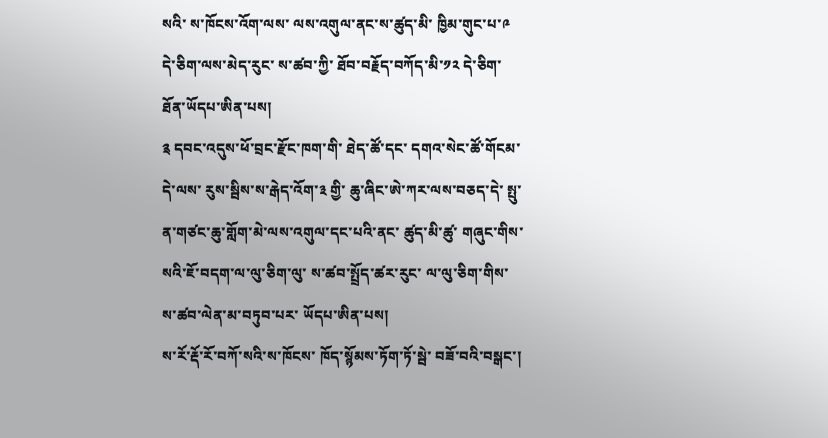སའི་ ས་ཁོངས་འོག་ལས་ ལས་འགུལ་ནང་ས་ཚུད་མི་ ཁྱིམ་གུང་པ་༩ དེ་ཅིག་ལས་མེད་རུང་ ས་ཚབ་ཀྱི་ ཐོབ་བརྗོད་བཀོད་མི་༡༢ དེ་ཅིག་ ཐོན་ཡོདཔ་ཨིན་པས།
༉ དབང་འདུས་ཕོ་བྲང་རྫོང་ཁག་གི་ ཐེད་ཚོ་དང་ དགའ་སེང་ཚོ་གོངམ་ དེ་ལས་ རུས་སྦིས་ས་རྒེད་འོག་༣ གྱི་ ཆུ་ཞིང་ཨེ་ཀར་ལས་བཅད་དེ་ སྤུ་ན་གཙང་ཆུ་གློག་མེ་ལས་འགུལ་དང་པའི་ནང་ ཚུད་མི་ཚུ་ གཞུང་གིས་ སའི་ཇོ་བདག་ལ་ལུ་ཅིག་ལུ་ ས་ཚབ་སྤྲོད་ཚར་རུང་ ལ་ལུ་ཅིག་གིས་ ས་ཚབ་ལེན་མ་བཏུབ་པར་ ཡོདཔ་ཨིན་པས།
ས་རོ་རྡོ་རོ་བཀོ་སའི་ས་ཁོངས་ ཁོད་སྙོམས་ཏོག་ཏོ་སྦེ་ བཟོ་བའི་བསྒང་།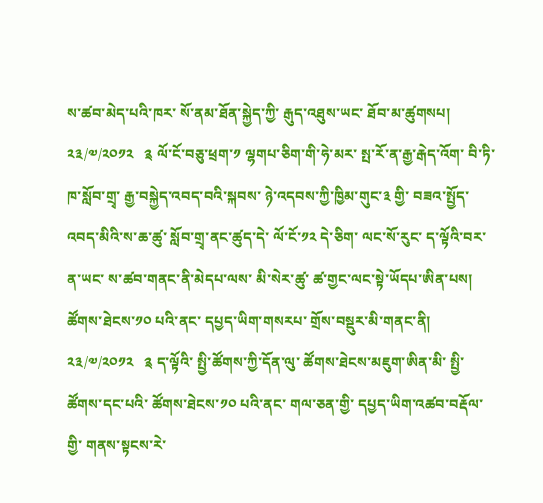ས་ཚབ་མེད་པའི་ཁར་ སོ་ནམ་ཐོན་སྐྱེད་ཀྱི་ རྒུད་འཐུས་ཡང་ ཐོབ་མ་ཚུགསཔ།
༢༣/༧/༢༠༡༢   ༉ ལོ་ངོ་བཅུ་ཕྲག་༡ ལྷགཔ་ཅིག་གི་ཧེ་མར་ སྤ་རོ་ན་རྒྱ་རྒེད་འོག་ བི་ཏི་ཁ་སློབ་གྲྭ་ རྒྱ་བསྐྱེད་འབད་བའི་སྐབས་ ཉེ་འདབས་ཀྱི་ཁྱིམ་གུང་༣ གྱི་ བཟའ་སྤྱོད་འབད་མིའི་ས་ཆ་ཚུ་ སློབ་གྲྭ་ནང་ཚུད་དེ་ ལོ་ངོ་༡༢ དེ་ཅིག་ ལང་སོ་རུང་ ད་ལྟོའི་བར་ན་ཡང་ ས་ཚབ་གནང་ནི་མེདཔ་ལས་ མི་སེར་ཚུ་ ཚ་གྱང་ལང་སྟེ་ཡོདཔ་ཨིན་པས།
ཚོགས་ཐེངས་༡༠ པའི་ནང་ དཔྱད་ཡིག་གསརཔ་ གྲོས་བསྡུར་མི་གནང་ནི།
༢༣/༧/༢༠༡༢   ༉ ད་ལྟོའི་ སྤྱི་ཚོགས་ཀྱི་དོན་ལུ་ ཚོགས་ཐེངས་མཇུག་ཨིན་མི་ སྤྱི་ཚོགས་དང་པའི་ ཚོགས་ཐེངས་༡༠ པའི་ནང་ གལ་ཅན་གྱི་ དཔྱད་ཡིག་འཚབ་བརྡོལ་གྱི་ གནས་སྟངས་རེ་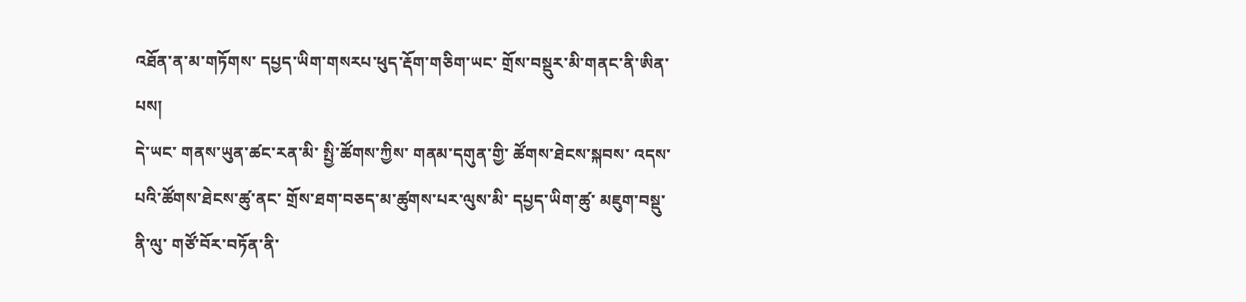འཐོན་ན་མ་གཏོགས་ དཔྱད་ཡིག་གསརཔ་ཕུད་རྡོག་གཅིག་ཡང་ གྲོས་བསྡུར་མི་གནང་ནི་ཨིན་པས།
དེ་ཡང་ གནས་ཡུན་ཚང་རན་མི་ སྤྱི་ཚོགས་ཀྱིས་ གནམ་དགུན་གྱི་ ཚོགས་ཐེངས་སྐབས་ འདས་པའི་ཚོགས་ཐེངས་ཚུ་ནང་ གྲོས་ཐག་བཅད་མ་ཚུགས་པར་ལུས་མི་ དཔྱད་ཡིག་ཚུ་ མཇུག་བསྡུ་ནི་ལུ་ གཙོ་བོར་བཏོན་ནི་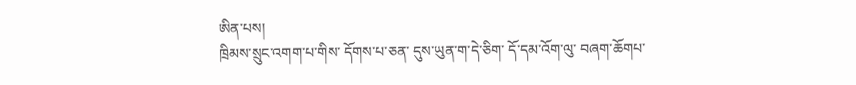ཨིན་པས།
ཁྲིམས་སྲུང་འགག་པ་གིས་ དོགས་པ་ཅན་ དུས་ཡུན་ག་དེ་ཅིག་ དོ་དམ་འོག་ལུ་ བཞག་ཆོགཔ་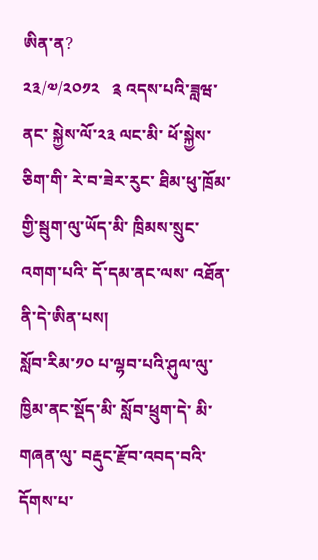ཨིན་ན?
༢༣/༧/༢༠༡༢   ༉ འདས་པའི་ཟླཝ་ནང་ སྐྱེས་ལོ་༢༣ ལང་མི་ ཕོ་སྐྱེས་ཅིག་གི་ རེ་བ་ཟེར་རུང་ ཐིམ་ཕུ་ཁྲོམ་གྱི་སྦུག་ལུ་ཡོད་མི་ ཁྲིམས་སྲུང་འགག་པའི་ དོ་དམ་ནང་ལས་ འཐོན་ནི་དེ་ཨིན་པས།
སློབ་རིམ་༡༠ པ་ལྷབ་པའི་ཤུལ་ལུ་ ཁྱིམ་ནང་སྡོད་མི་ སློབ་ཕྲུག་དེ་ མི་གཞན་ལུ་ བརྡུང་རྫོབ་འབད་བའི་ དོགས་པ་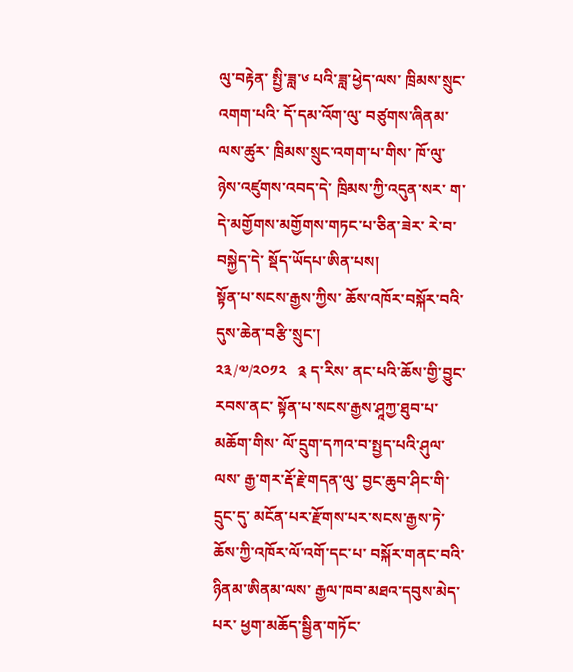ལུ་བརྟེན་ སྤྱི་ཟླ་༦ པའི་ཟླ་ཕྱེད་ལས་ ཁྲིམས་སྲུང་འགག་པའི་ དོ་དམ་འོག་ལུ་ བཙུགས་ཞིནམ་ལས་ཚུར་ ཁྲིམས་སྲུང་འགག་པ་གིས་ ཁོ་ལུ་ ཉེས་འཛུགས་འབད་དེ་ ཁྲིམས་ཀྱི་འདུན་སར་ ག་དེ་མགྱོགས་མགྱོགས་གཏང་པ་ཅིན་ཟེར་ རེ་བ་བསྐྱེད་དེ་ སྡོད་ཡོདཔ་ཨིན་པས།
སྟོན་པ་སངས་རྒྱས་ཀྱིས་ ཆོས་འཁོར་བསྐོར་བའི་དུས་ཆེན་བརྩི་སྲུང་།
༢༣/༧/༢༠༡༢   ༉ ད་རིས་ ནང་པའི་ཆོས་གྱི་བྱུང་རབས་ནང་ སྟོན་པ་སངས་རྒྱས་ཤཱཀྱ་ཐུབ་པ་མཆོག་གིས་ ལོ་དྲུག་དཀའ་བ་སྤྱད་པའི་ཤུལ་ལས་ རྒྱ་གར་རྡོ་རྗེ་གདན་ལུ་ བྱང་ཆུབ་ཤིང་གི་དྲུང་དུ་ མངོན་པར་རྫོགས་པར་སངས་རྒྱས་ཏེ་ ཆོས་ཀྱི་འཁོར་ལོ་འགོ་དང་པ་ བསྐོར་གནང་བའི་ཉིནམ་ཨིནམ་ལས་ རྒྱལ་ཁབ་མཐའ་དབུས་མེད་པར་ ཕྱག་མཆོད་སྦྱིན་གཏོང་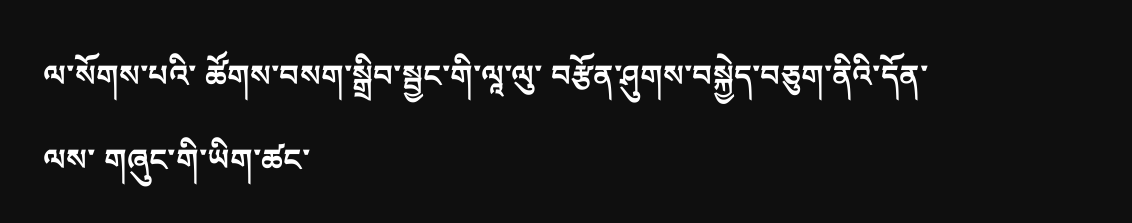ལ་སོགས་པའི་ ཚོགས་བསག་སྒྲིབ་སྦྱང་གི་ལཱ་ལུ་ བརྩོན་ཤུགས་བསྐྱེད་བཅུག་ནིའི་དོན་ལས་ གཞུང་གི་ཡིག་ཚང་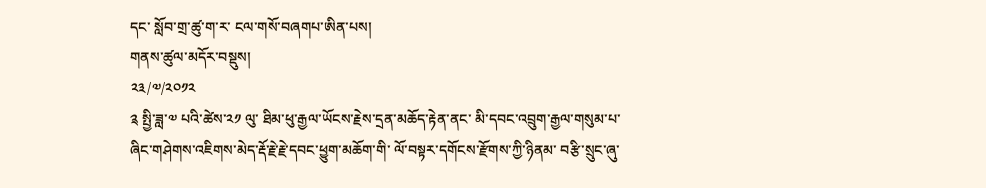དང་ སློབ་གྲ་ཚུ་ག་ར་ ངལ་གསོ་བཞགཔ་ཨིན་པས།
གནས་ཚུལ་མདོར་བསྡུས།
༢༣/༧/༢༠༡༢
༉ སྤྱི་ཟླ་༧ པའི་ཚེས་༢༡ ལུ་ ཐིམ་ཕུ་རྒྱལ་ཡོངས་རྗེས་དྲན་མཆོད་རྟེན་ནང་ མི་དབང་འབྲུག་རྒྱལ་གསུམ་པ་ ཞིང་གཤེགས་འཇིགས་མེད་རྡོ་རྗེ་རྗེ་དབང་ཕྱུག་མཆོག་གི་ ལོ་བསྟར་དགོངས་རྫོགས་ཀྱི་ཉིནམ་ བརྩི་སྲུང་ཞུ་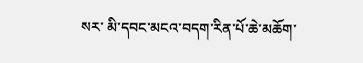སར་ མི་དབང་མངའ་བདག་རིན་པོ་ཆེ་མཆོག་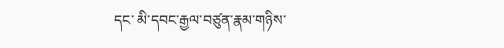དང་ མི་དབང་རྒྱལ་བཙུན་རྣམ་གཉིས་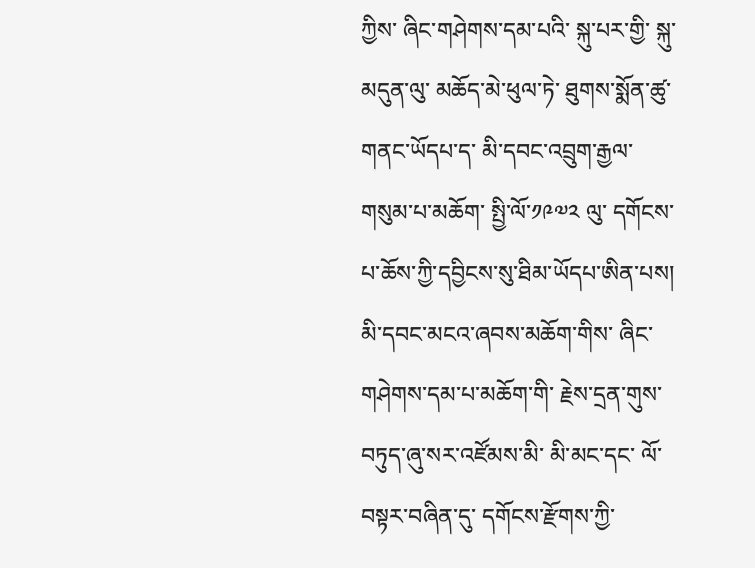ཀྱིས་ ཞིང་གཤེགས་དམ་པའི་ སྐུ་པར་གྱི་ སྐུ་མདུན་ལུ་ མཆོད་མེ་ཕུལ་ཏེ་ ཐུགས་སྨོན་ཚུ་གནང་ཡོདཔ་ད་ མི་དབང་འབྲུག་རྒྱལ་གསུམ་པ་མཆོག་ སྤྱི་ལོ་༡༩༧༢ ལུ་ དགོངས་པ་ཆོས་ཀྱི་དབྱིངས་སུ་ཐིམ་ཡོདཔ་ཨིན་པས། མི་དབང་མངའ་ཞབས་མཆོག་གིས་ ཞིང་གཤེགས་དམ་པ་མཆོག་གི་ རྗེས་དྲན་གུས་བཏུད་ཞུ་སར་འཛོམས་མི་ མི་མང་དང་ ལོ་བསྟར་བཞིན་དུ་ དགོངས་རྫོགས་ཀྱི་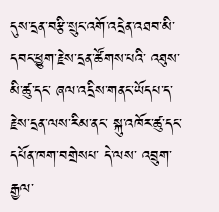དུས་དྲན་བརྩི་སྲུང་འགོ་འདྲེན་འཐབ་མི་ དབང་ཕྱུག་རྗེས་དྲན་ཚོགས་པའི་ འཐུས་མི་ཚུ་དང་ ཞལ་འདྲིས་གནང་ཡོདཔ་ད་ རྗེས་དྲན་ལས་རིམ་ནང་ སྐུ་འཁོར་ཚུ་དང་ དཔོན་ཁག་བགྲེསཔ་ དེ་ལས་ འབྲུག་རྒྱལ་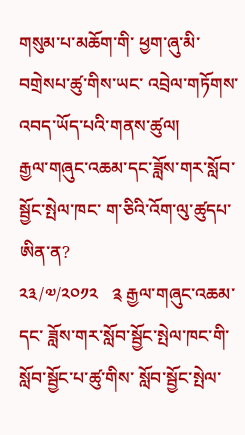གསུམ་པ་མཆོག་གི་ ཕྱག་ཞུ་མི་བགྲེསཔ་ཚུ་གིས་ཡང་ འབྲེལ་གཏོགས་འབད་ཡོད་པའི་གནས་ཚུལ།
རྒྱལ་གཞུང་འཆམ་དང་ཟློས་གར་སློབ་སྦྱོང་སྤེལ་ཁང་ ག་ཅིའི་འོག་ལུ་ཚུདཔ་ཨིན་ན?
༢༣/༧/༢༠༡༢   ༉ རྒྱལ་གཞུང་འཆམ་དང་ ཟློས་གར་སློབ་སྦྱོང་སྤེལ་ཁང་གི་ སློབ་སྦྱོང་པ་ཚུ་གིས་ སློབ་སྦྱོང་སྤེལ་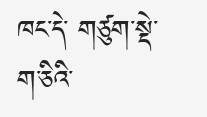ཁང་དེ་ གཙུག་སྡེ་ག་ཅིའི་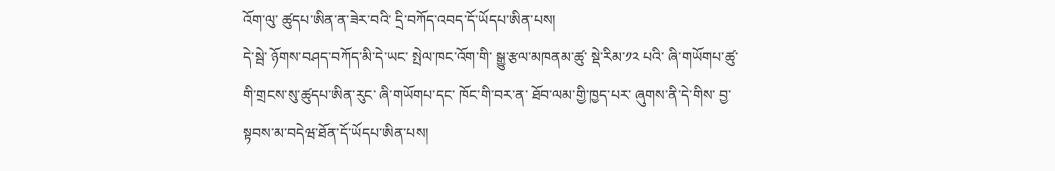འོག་ལུ་ ཚུདཔ་ཨིན་ན་ཟེར་བའི་ དྲི་བཀོད་འབད་དོ་ཡོདཔ་ཨིན་པས།
དེ་སྦེ་ ཉོགས་བཤད་བཀོད་མི་དེ་ཡང་ སྤེལ་ཁང་འོག་གི་ སྒྱུ་རྩལ་མཁནམ་ཚུ་ སྡེ་རིམ་༡༢ པའི་ ཞི་གཡོགཔ་ཚུ་གི་གྲངས་སུ་ཚུདཔ་ཨིན་རུང་ ཞི་གཡོགཔ་དང་ ཁོང་གི་བར་ན་ ཐོབ་ལམ་གྱི་ཁྱད་པར་ ཞུགས་ནི་དེ་གིས་ བྱ་སྟབས་མ་བདེཝ་ཐོན་དོ་ཡོདཔ་ཨིན་པས།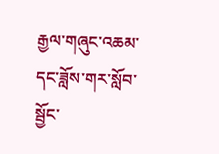རྒྱལ་གཞུང་འཆམ་དང་ཟློས་གར་སློབ་སྦྱོང་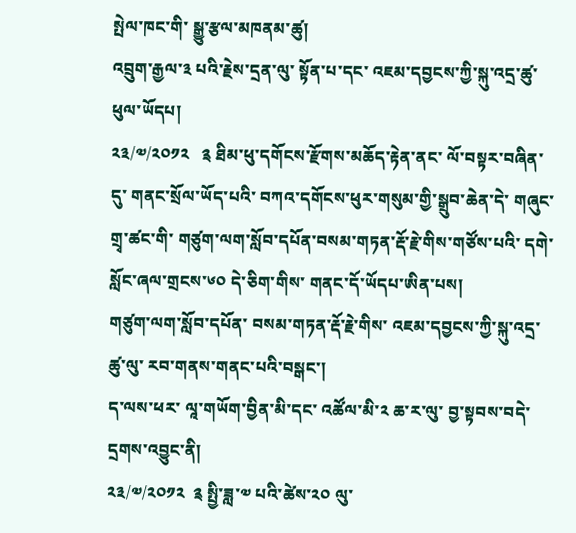སྤེལ་ཁང་གི་ སྒྱུ་རྩལ་མཁནམ་ཚུ།
འབྲུག་རྒྱལ་༣ པའི་རྗེས་དྲན་ལུ་ སྟོན་པ་དང་ འཇམ་དབྱངས་ཀྱི་སྐུ་འདྲ་ཚུ་ ཕུལ་ཡོདཔ།
༢༣/༧/༢༠༡༢   ༉ ཐིམ་ཕུ་དགོངས་རྫོགས་མཆོད་རྟེན་ནང་ ལོ་བསྟར་བཞིན་དུ་ གནང་སྲོལ་ཡོད་པའི་ བཀའ་དགོངས་ཕུར་གསུམ་གྱི་སྒྲུབ་ཆེན་དེ་ གཞུང་གྲྭ་ཚང་གི་ གཙུག་ལག་སློབ་དཔོན་བསམ་གཏན་རྡོ་རྗེ་གིས་གཙོས་པའི་ དགེ་སློང་ཞལ་གྲངས་༦༠ དེ་ཅིག་གིས་ གནང་དོ་ཡོདཔ་ཨིན་པས།
གཙུག་ལག་སློབ་དཔོན་ བསམ་གཏན་རྡོ་རྗེ་གིས་ འཇམ་དབྱངས་ཀྱི་སྐུ་འདྲ་ཚུ་ལུ་ རབ་གནས་གནང་པའི་བསྒང་།
ད་ལས་ཕར་ ལཱ་གཡོག་བྱིན་མི་དང་ འཚོལ་མི་༢ ཆ་ར་ལུ་ བྱ་སྟབས་བདེ་དྲགས་འབྱུང་ནི།
༢༣/༧/༢༠༡༢  ༉ སྤྱི་ཟླ་༧ པའི་ཚེས་༢༠ ལུ་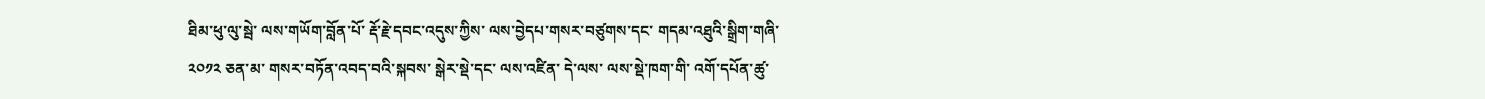ཐིམ་ཕུ་ལུ་སྦེ་ ལས་གཡོག་བློན་པོ་ རྡོ་རྗེ་དབང་འདུས་ཀྱིས་ ལས་བྱེདཔ་གསར་བཙུགས་དང་ གདམ་འཐུའི་སྒྲིག་གཞི་༢༠༡༢ ཅན་མ་ གསར་བཏོན་འབད་བའི་སྐབས་ སྒེར་སྡེ་དང་ ལས་འཛིན་ དེ་ལས་ ལས་སྡེ་ཁག་གི་ འགོ་དཔོན་ཚུ་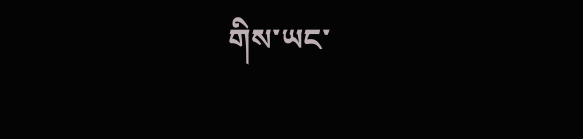གིས་ཡང་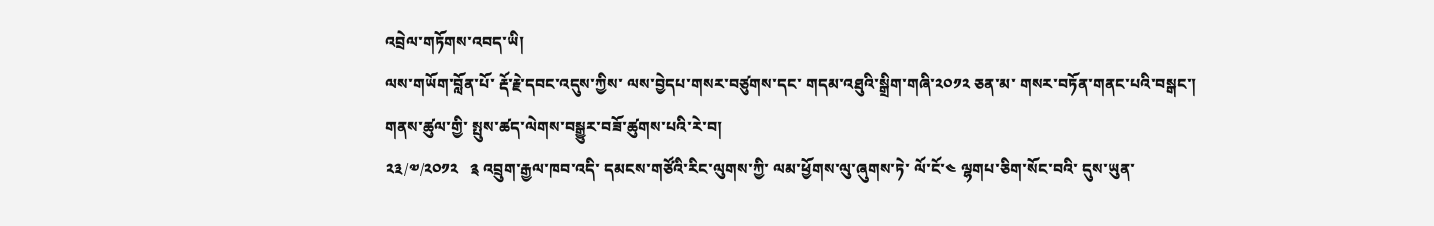འབྲེལ་གཏོགས་འབད་ཡི།
ལས་གཡོག་བློན་པོ་ རྡོ་རྗེ་དབང་འདུས་ཀྱིས་ ལས་བྱེདཔ་གསར་བཙུགས་དང་ གདམ་འཐུའི་སྒྲིག་གཞི་༢༠༡༢ ཅན་མ་ གསར་བཏོན་གནང་པའི་བསྒང་།
གནས་ཚུལ་གྱི་ སྤུས་ཚད་ལེགས་བསྒྱུར་བཟོ་ཚུགས་པའི་རེ་བ།
༢༣/༧/༢༠༡༢   ༉ འབྲུག་རྒྱལ་ཁབ་འདི་ དམངས་གཙོའི་རིང་ལུགས་ཀྱི་ ལམ་ཕྱོགས་ལུ་ཞུགས་ཏེ་ ལོ་ངོ་༤ ལྷགཔ་ཅིག་སོང་བའི་ དུས་ཡུན་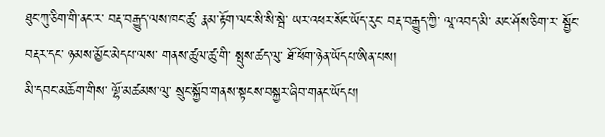ཐུང་ཀུ་ཅིག་གི་ནང་ར་ བརྡ་བརྒྱུད་ལས་ཁང་ཚུ་ རྣམ་རྟོག་ལང་སི་སི་སྦེ་ ཡར་འཕར་སོང་ཡོད་རུང་ བརྡ་བརྒྱུད་ཀྱི་ ལཱ་འབད་མི་ མང་ཤོས་ཅིག་ར་ སྦྱོང་བརྡར་དང་ ཉམས་མྱོང་མེདཔ་ལས་ གནས་ཚུལ་ཚུ་གི་ སྤུས་ཚད་ལུ་ ཐོ་ཕོག་ཉེན་ཡོདཔ་ཨིན་པས།
མི་དབང་མཆོག་གིས་ ལྷོ་མཚམས་ལུ་ སྲུང་སྐྱོབ་གནས་སྟངས་བསྐྱར་ཞིབ་གནང་ཡོདཔ།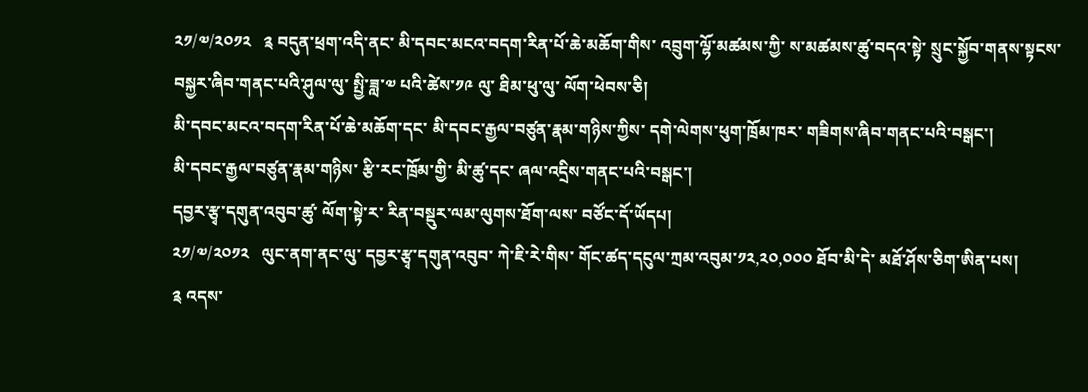༢༡/༧/༢༠༡༢   ༉ བདུན་ཕྲག་འདི་ནང་ མི་དབང་མངའ་བདག་རིན་པོ་ཆེ་མཆོག་གིས་ འབྲུག་ལྷོ་མཚམས་ཀྱི་ ས་མཚམས་ཚུ་བདའ་སྟེ་ སྲུང་སྐྱོབ་གནས་སྟངས་བསྐྱར་ཞིབ་གནང་པའི་ཤུལ་ལུ་ སྤྱི་ཟླ་༧ པའི་ཚེས་༡༩ ལུ་ ཐིམ་ཕུ་ལུ་ ལོག་ཕེབས་ཅི།
མི་དབང་མངའ་བདག་རིན་པོ་ཆེ་མཆོག་དང་ མི་དབང་རྒྱལ་བཙུན་རྣམ་གཉིས་ཀྱིས་ དགེ་ལེགས་ཕུག་ཁྲོམ་ཁར་ གཟིགས་ཞིབ་གནང་པའི་བསྒང་།
མི་དབང་རྒྱལ་བཙུན་རྣམ་གཉིས་ རྩི་རང་ཁྲོམ་གྱི་ མི་ཚུ་དང་ ཞལ་འདྲིས་གནང་པའི་བསྒང་།
དབྱར་རྩྭ་དགུན་འབུབ་ཚུ་ ལོག་སྟེ་ར་ རིན་བསྡུར་ལམ་ལུགས་ཐོག་ལས་ བཙོང་དོ་ཡོདཔ།
༢༡/༧/༢༠༡༢   ལུང་ནག་ནང་ལུ་ དབྱར་རྩྭ་དགུན་འབུབ་ ཀེ་ཇི་རེ་གིས་ གོང་ཚད་དངུལ་ཀྲམ་འབུམ་༡༢,༢༠,༠༠༠ ཐོབ་མི་དེ་ མཐོ་ཤོས་ཅིག་ཨིན་པས།
༉ འདས་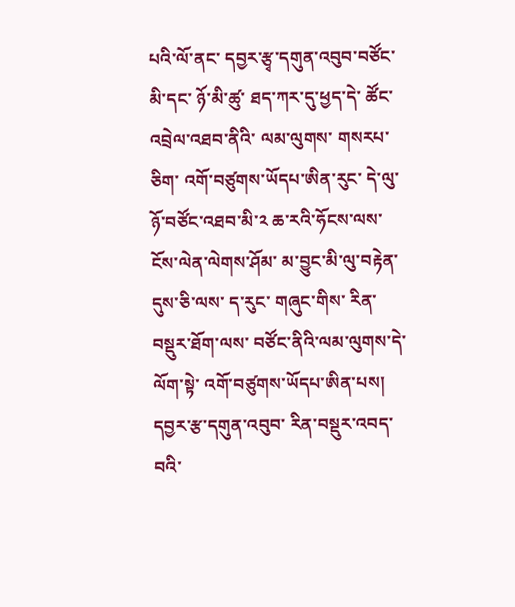པའི་ལོ་ནང་ དབྱར་རྩྭ་དགུན་འབུབ་བཙོང་མི་དང་ ཉོ་མི་ཚུ་ ཐད་ཀར་དུ་ཕྱད་དེ་ ཚོང་འབྲེལ་འཐབ་ནིའི་ ལམ་ལུགས་ གསརཔ་ཅིག་ འགོ་བཙུགས་ཡོདཔ་ཨིན་རུང་ དེ་ལུ་ ཉོ་བཙོང་འཐབ་མི་༢ ཆ་རའི་ཧོངས་ལས་ ངོས་ལེན་ལེགས་ཤོམ་ མ་བྱུང་མི་ལུ་བརྟེན་ དུས་ཅི་ལས་ ད་རུང་ གཞུང་གིས་ རིན་བསྡུར་ཐོག་ལས་ བཙོང་ནིའི་ལམ་ལུགས་དེ་ ལོག་སྟེ་ འགོ་བཙུགས་ཡོདཔ་ཨིན་པས།
དབྱར་རྩ་དགུན་འབུབ་ རིན་བསྡུར་འབད་བའི་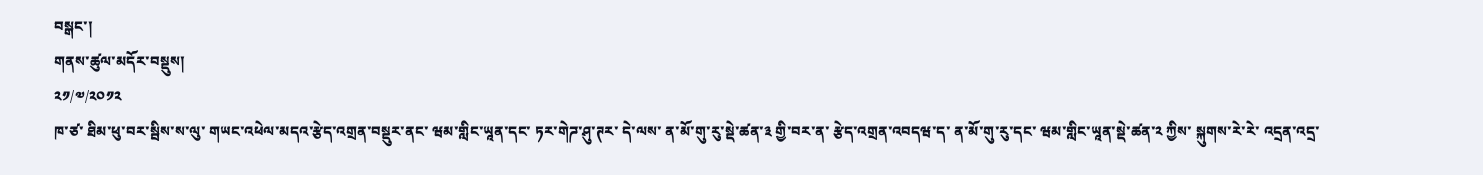བསྒང་།
གནས་ཚུལ་མདོར་བསྡུས།
༢༡/༧/༢༠༡༢
ཁ་ཙ་ ཐིམ་ཕུ་བར་སྦིས་ས་ལུ་ གཡང་འཕེལ་མདའ་རྩེད་འགྲན་བསྡུར་ནང་ ཝམ་གླིང་ཡཱན་དང་ ཏར་གེཌ་ཤུ་ཊར་ དེ་ལས་ ན་མོ་གུ་རུ་སྡེ་ཚན་༣ གྱི་བར་ན་ རྩེད་འགྲན་འབདཝ་ད་ ན་མོ་གུ་རུ་དང་ ཝམ་གླིང་ཡཱན་སྡེ་ཚན་༢ ཀྱིས་ སྐུགས་རེ་རེ་ འདྲན་འདྲ་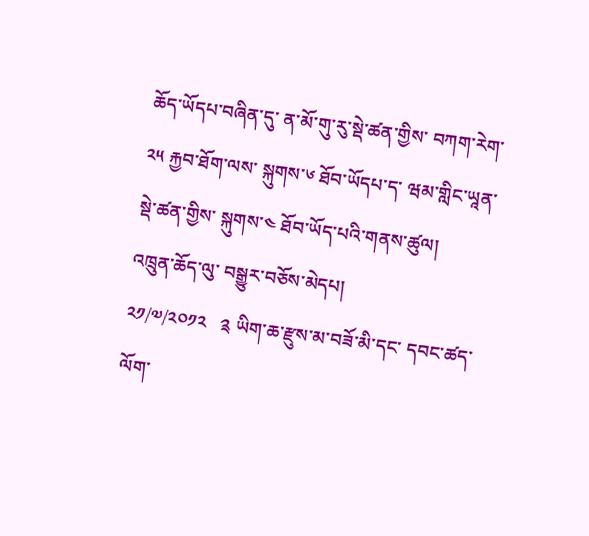ཆོད་ཡོདཔ་བཞིན་དུ་ ན་མོ་གུ་རུ་སྡེ་ཚན་གྱིས་ བཀག་རེག་༢༥ རྐྱབ་ཐོག་ལས་ སྐུགས་༦ ཐོབ་ཡོདཔ་ད་ ཝམ་གླིང་ཡཱན་སྡེ་ཚན་གྱིས་ སྐུགས་༤ ཐོབ་ཡོད་པའི་གནས་ཚུལ།
འཁྲུན་ཆོད་ལུ་ བསྒྱུར་བཅོས་མེདཔ།
༢༡/༧/༢༠༡༢   ༉ ཡིག་ཆ་རྫུས་མ་བཟོ་མི་དང་ དབང་ཚད་ལོག་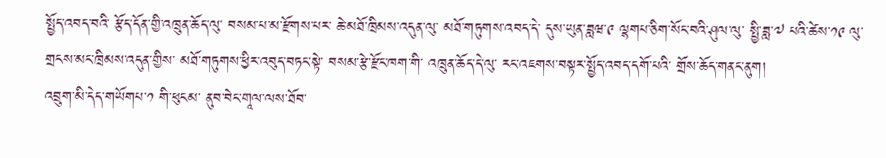སྤྱོད་འབད་བའི་ རྩོད་དོན་གྱི་འཁྲུན་ཆོད་ལུ་ བསམ་པ་མ་རྫོགས་པར་ ཆེ་མཐོ་ཁྲིམས་འདུན་ལུ་ མཐོ་གཏུགས་འབད་དེ་ དུས་ཡུན་ཟླཝ་༩ ལྷགཔ་ཅིག་སོང་བའི་ཤུལ་ལུ་ སྤྱི་ཟླ་༧ པའི་ཚེས་༡༩ ལུ་ གྲངས་མང་ཁྲིམས་འདུན་གྱིས་ མཐོ་གཏུགས་ཕྱིར་འབུད་བཏང་སྟེ་ བསམ་རྩེ་རྫོང་ཁག་གི་ འཁྲུན་ཆོད་དེ་ལུ་ རང་འཇགས་བསྟར་སྤྱོད་འབད་དགོ་པའི་ གྲོས་ཆོད་གནང་ནུག།
འབྲུག་མི་དེད་གཡོགཔ་༡ གི་ཕུངམ་ ནུབ་བེང་གཱལ་ལས་ཐོབ་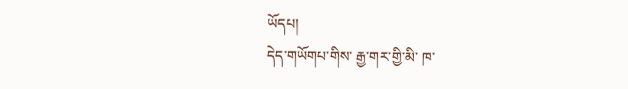ཡོདཔ།
དེད་གཡོགཔ་གིས་ རྒྱ་གར་གྱི་མི་ ཁ་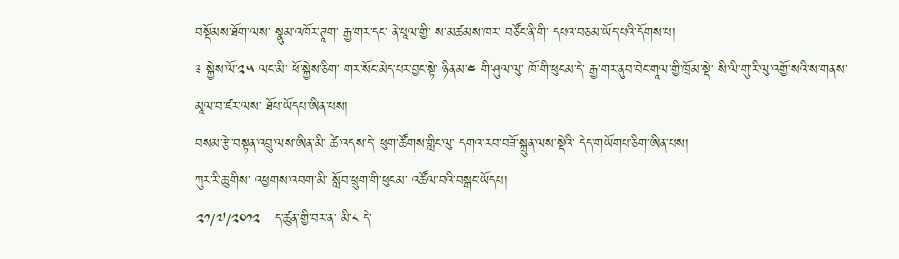བསྡོམས་ཐོག་ལས་ སྣུམ་འཁོར་ཊཱག་ རྒྱ་གར་དང་ ནེ་པཱལ་གྱི་ ས་མཚམས་ཁར་ བཙོང་ནི་གི་ དཔའ་བཅམ་ཡོད་པའི་དོགས་པ།
༉ སྐྱེས་ལོ་༢༥ ལང་མི་ ཕོ་སྐྱེས་ཅིག་ གར་སོང་མེད་པར་བྱང་སྟེ་ ཉིནམ་༤ གི་ཤུལ་ལུ་ ཁོ་གི་ཕུངམ་དེ་ རྒྱ་གར་ནུབ་བེང་གཱལ་གྱི་ཁྲོམ་སྡེ་ སི་ལི་གུ་རི་ལུ་འགྱོ་སའི་ས་གནས་ མཱལ་བ་ཛར་ལས་ ཐོཔ་ཡོདཔ་ཨིན་པས།
བསམ་རྩེ་བསྟན་འབྲུ་ལས་ཨིན་མི་ ཚེ་འདས་དེ་ ཕུག་ཚོགས་གླིང་ལུ་ དགའ་རབ་བཟོ་སྐྲུན་ལས་སྡེའི་ དེད་གཡོགཔ་ཅིག་ཨིན་པས།
ཀུར་རི་ཆུ་གིས་ འཕྱགས་འབག་མི་ སློབ་ཕྲུག་གི་ཕུངམ་ འཚོལ་བའི་བསྒང་ཡོདཔ།
༢༡/༧/༢༠༡༢   ད་ཚུན་གྱི་བར་ན་ མི་༨ དེ་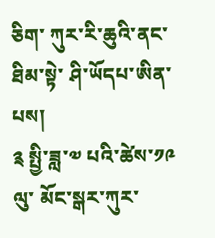ཅིག་ ཀུར་རི་ཆུའི་ནང་ཐིམ་སྟེ་ ཤི་ཡོདཔ་ཨིན་པས།
༉ སྤྱི་ཟླ་༧ པའི་ཚེས་༡༩ ལུ་ མོང་སྒར་ཀུར་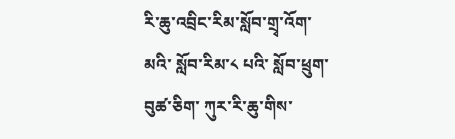རི་ཆུ་འབྲིང་རིམ་སློབ་གྲྭ་འོག་མའི་ སློབ་རིམ་༨ པའི་ སློབ་ཕྲུག་བུཚ་ཅིག་ ཀུར་རི་ཆུ་གིས་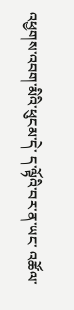འཕྱགས་འབག་མིའི་ཕུངམ་དེ་ ད་ལྟོའི་བར་ན་ཡང་ འཚོལ་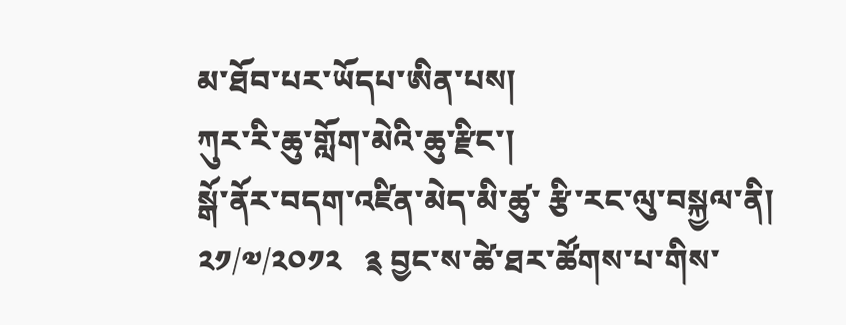མ་ཐོབ་པར་ཡོདཔ་ཨིན་པས།
ཀུར་རི་ཆུ་གློག་མེའི་ཆུ་རྫིང་།
སྒོ་ནོར་བདག་འཛིན་མེད་མི་ཚུ་ རྩི་རང་ལུ་བསྐྱལ་ནི།
༢༡/༧/༢༠༡༢   ༉ བྱང་ས་ཚེ་ཐར་ཚོགས་པ་གིས་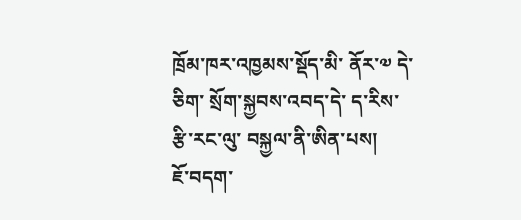ཁྲོམ་ཁར་འཁྱམས་སྡོད་མི་ ནོར་༧ དེ་ཅིག་ སྲོག་སྐྱབས་འབད་དེ་ ད་རིས་ རྩི་རང་ལུ་ བསྐྱལ་ནི་ཨིན་པས།
ཇོ་བདག་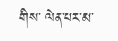གིས་ ལེན་པར་མ་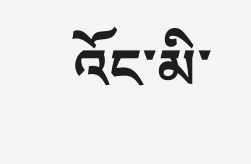འོང་མི་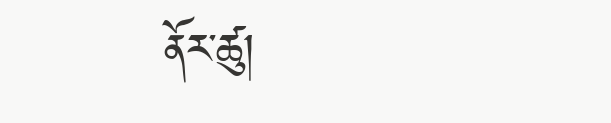ནོར་ཚུ།